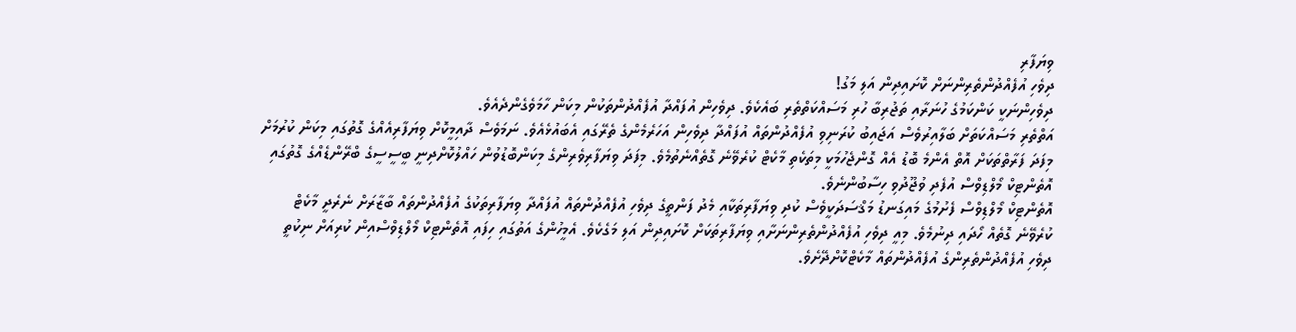ވިޔަފާރި
ދިވެހި އުފެއްދުންތެރިންނަށް ކޮށައިދިން އަލި މަގު!
ދިވެހިންނަކީ ކަންކަމުގެ ހުނަރާއި ތަޖުރިބާ ހުރި މަސައްކަތްތެރި ބައެކެވެ. ދިވެހިން އުފައްދާ އުފެއްދުންތަކުން މިކަން ހާމަވެގެންދެއެވެ.
އަތްތެރި މަސައްކަތަށް ބަލާއިރުވެސް އަޖައިބު ކުރަނިވި އުފެއްދުންތައް އުފައްދާ ދިވެހިން އަހަރެމެންގެ ތެރޭގައި އެބައުޅެއެވެ. ނަމަވެސް ދާއިމީކޮށް ވިޔަފާރިއެއްގެ ގޮތުގައި މިކަން ކުރުމަށް މިފަދަ ފަރާތްތަކަށް އޮތް އެންމެ ބޮޑު އެއް ގޮންޖެހުމަކީ މިތަކެތި މާކެޓް ކުރެވޭނެ ގޮތެއްނެތުމެވެ. މިފަދަ ވިޔަފާރިވެރިންގެ މިކަންބޮޑުވުން ހައްލުކޮށްދިނީ ބީސީސީގެ ބްރޭންޑެއްގެ ގޮތުގައި އޮތެންޓިކް މޯލްޑިވްސް އުފެދި ވުޖޫދުވި ހިސާބުންނެވެ.
އޮތެންޓިކް މޯލްޑިވްސް ފެށުމުގެ މައިގަނޑު މަޤްސަދަކީވެސް ކުދި ވިޔަފާރިތަކާއި މެދު ފަންތީގެ ދިވެހި އުފެއްދުންތައް އުފައްދާ ވިޔަފާރިތަކުގެ އުފެއްދުންތައް ބާޒާރަށް ނެރެދީ މާކެޓް ކުރެވޭނެ ގޮތެއް ހޯދައި ދިނުމެވެ. މިއީ ދިވެހި އުފެއްދުންތެރިންނަށާއި ވިޔަފާރިތަކަށް ކޮށައިދިން އަލި މަގެކެވެ. އެމީހުންގެ އަތުގައި ހިފައި އޮތެންޓިކް މޯލްޑިވްސްއިން ކުރިއަށް ނިކުތީ ދިވެހި އުފެއްދުންތެރިންގެ އުފެއްދުންތައް މާކެޓްކޮށްދޭށެވެ.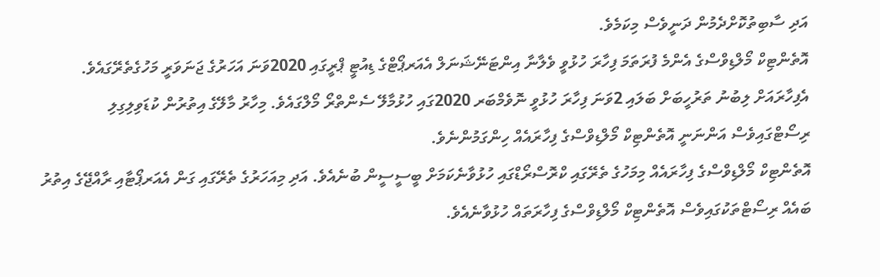އަދި ސާބިތުކޮށްދެމުން ދަނީވެސް މިކަމެވެ.
އޮތެންޓިކް މޯލްޑިވްސްގެ އެންމެ ފުރަތަމަ ފިހާރަ ހުޅުވީ ވެލާނާ އިންޓަނޭޝަނަލް އެއަރޕޯޓްގެ ޑިއުޓީ ޕްރީގައި 2020ވަނަ އަހަރުގެ ޖަނަވަރީ މަހުގެތެރޭގައެވެ. އެފިހާރައަށް ލިބުނު ތަރުހީބަށް ބަލައި 2ވަނަ ފިހާރަ ހުޅުވީ ނޮވެމްބަރ 2020ގައި ހުޅުމާލޭ ސެންތްރޯ މޯލްގައެވެ. މިހާރު މާލޭގެ އިތުރުން ކުޑަވިލިގިލި ރިސޯޓްގައިވެސް އަންނަނީ އޮތެންޓިކް މޯލްޑިވްސްގެ ފިހާރައެއް ހިންގަމުންނެވެ.
އޮތެންޓިކް މޯލްޑިވްސްގެ ފިހާރައެއް މިމަހުގެ ތެރޭގައި ކްރޮސްރޯޑްގައި ހުޅުވާނެކަމަށް ބީސީސީން ބުނެއެވެ. އަދި މިއަހަރުގެ ތެރޭގައި ގަން އެއަރޕޯޓާއި ރާއްޖޭގެ އިތުރު ބައެއް ރިސޯޓްތަކުގައިވެސް އޮތެންޓިކް މޯލްޑިވްސްގެ ފިހާރަތައް ހުޅުވާނެއެވެ.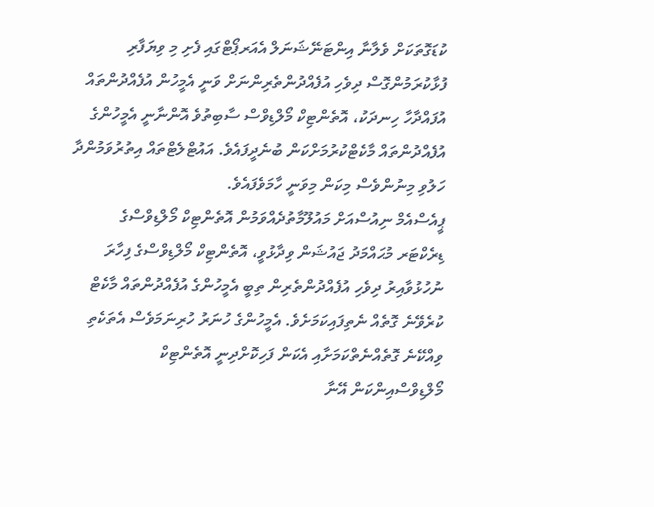ކުޑަގޮތަކަށް ވެލާނާ އިންޓަނޭޝަނަލް އެއަރޕޯޓްގައި ފެށި މި ވިޔަފާރި ފުޅާކުރަމުންގޮސް ދިވެހި އުފެއްދުންތެރިންނަށް ވަނީ އެމީހުން އުފެއްދުންތައް އުފައްދާހާ ހިނދަކު، އޮތެންޓިކް މޯލްޑިވްސް ސާބިތުވެ އޮންނާނީ އެމީހުންގެ އުފެއްދުންތައް މާކެޓްކުރުމަށްކަން ބުނެދީފައެވެ. އައުޓްލެޓްތައް އިތުރުވަމުންދާ ހަލުވި މިނުންވެސް މިކަން މިވަނީ ހާމަވެފައެވެ.
ޕީއެސްއެމް ނިއުސްއަށް މައުލޫމާތުދެއްވަމުން އޮތެންޓިކް މޯލްޑިވްސްގެ ޑިރެކްޓަރ މުޙައްމަދު ޖައުޝަން ވިދާޅުވީ، އޮތެންޓިކް މޯލްޑިވްސްގެ ފިހާރަ ނުހުޅުވާއިރު ދިވެހި އުފެއްދުންތެރިން ތިބީ އެމީހުންގެ އުފެއްދުންތައް މާކެޓް ކުރެވޭނެ ގޮތެއް ނެތިފައިކަމަށެވެ. އެމީހުންގެ ހުނަރު ހުރިނަމަވެސް އެތަކެތި ވިއްކޭނެ ގޮތެއްނެތްކަމަށާއި އެކަން ފަހިކޮށްދިނީ އޮތެންޓިކް މޯލްޑިވްސްއިންކަން އޭނާ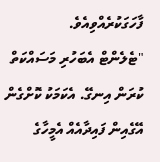ފާހަގަކުރެއްވިއެވެ.
"ޓެލެންޓް އެބަހުރި މަސައްކަތް ކުރަން އިނގޭ. އެކަމަކު ކޮށްގެން އޭގެއިން ފައިދާއެއް އެމީހާގެ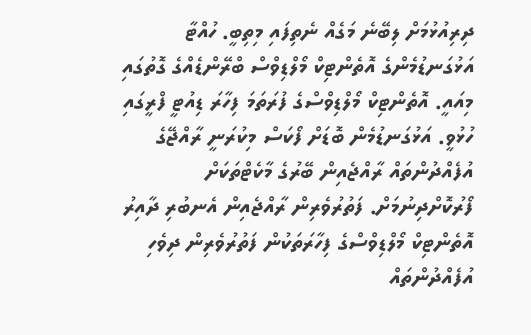ދިރިއުޅުމަށް ލިބޭނެ މަގެއް ނެތިފައި މިތިބީ. ހުއްޓާ އަޅުގަނޑުމެންގެ އޮތެންޓިކް މޯލްޑިވްސް ބްރޭންޑެއްގެ ގޮތުގައި މިއައީ. އޮތެންޓިކް މޯލްޑިވްސްގެ ފުރަތަމަ ފިހާރަ ޑިއުޓީ ފްރީގައި ހުޅުވީ. އަޅުގަނޑުމެން ބޮޑަށް ފޯކަސް މިކުރަނީ ރާއްޖޭގެ އުފެއްދުންތައް ރާއްޖެއިން ބޭރުގެ މާކެޓްތަކަށް ފޯރުކޮށްދިނުމަށް. ފަތުރުވެރިން ރާއްޖެއިން އެނބުރި ދާއިރު އޮތެންޓިކް މޯލްޑިވްސްގެ ފިހާރަތަކުން ފަތުރުވެރިން ދިވެހި އުފެއްދުންތައް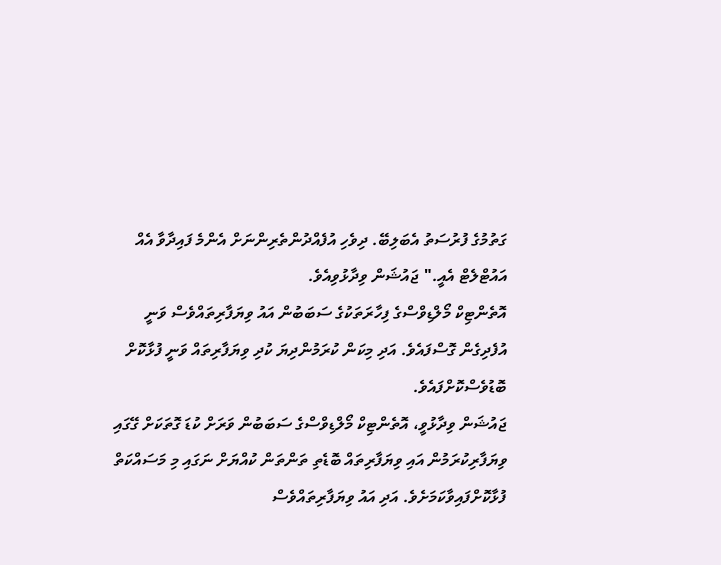ގަތުމުގެ ފުރުސަތު އެބަލިބޭ. ދިވެހި އުފެއްދުންތެރިންނަށް އެންމެ ފައިދާވާ އެއް އައުޓްލެޓް އެއީ." ޖައުޝަން ވިދާޅުވިއެވެ.
އޮތެންޓިކް މޯލްޑިވްސްގެ ފިހާރަތަކުގެ ސަބަބުން އައު ވިޔަފާރިތައްވެސް ވަނީ އުފެދިގެން ގޮސްފައެވެ. އަދި މިކަން ކުރަމުންދިޔަ ކުދި ވިޔަފާރިތައް ވަނީ ފުޅާކޮށް ބޮޑުވެސްކޮށްފައެވެ.
ޖައުޝަން ވިދާޅުވީ، އޮތެންޓިކް މޯލްޑިވްސްގެ ސަބަބުން ވަރަށް ކުޑަ ގޮތަކަށް ގޭގައި ވިޔަފާރިކުރަމުން އައި ވިޔަފާރިތައް ބޮޑެތި ތަންތަން ކުއްޔަށް ނަގައި މި މަސައްކަތް ފުޅާކޮށްފައިވާކަމަށެވެ. އަދި އައު ވިޔަފާރިތައްވެސް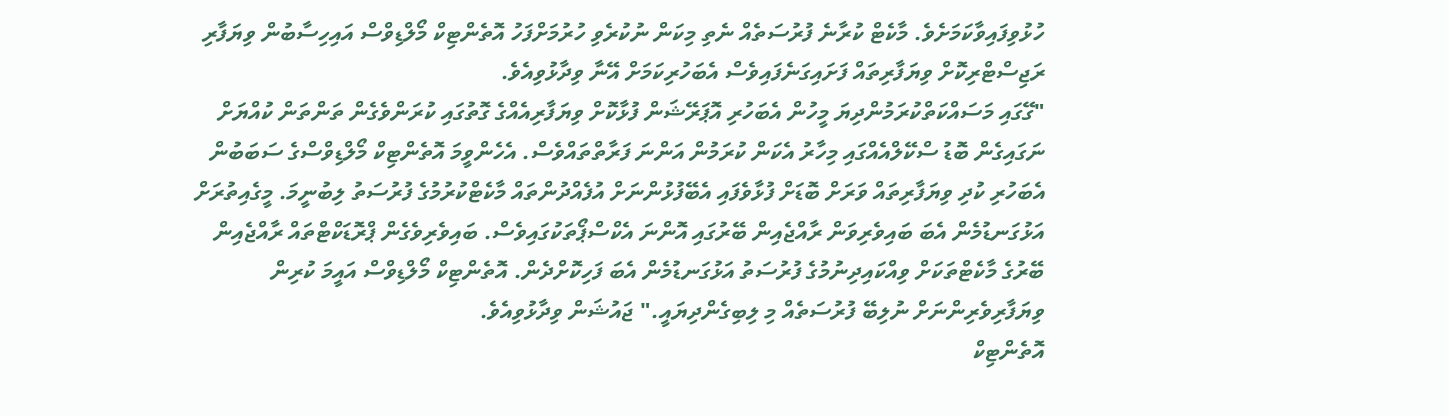ހުޅުވިފައިވާކަމަށެވެ. މާކެޓް ކުރާނެ ފުރުސަތެއް ނެތި މިކަން ނުކުރެވި ހުރުމަށްފަހު އޮތެންޓިކް މޯލްޑިވްސް އައިހިސާބުން ވިޔަފާރި ރަޖިސްޓްރިކޮށް ވިޔަފާރިތައް ފަށައިގަނެފައިވެސް އެބަހުރިކަމަށް އޭނާ ވިދާޅުވިއެވެ.
"ގޭގައި މަސައްކަތްކުރަމުންދިޔަ މީހުން އެބަހުރި އޮޕަރޭޝަން ފުޅާކޮށް ވިޔަފާރިއެއްގެ ގޮތުގައި ކުރަންވެގެން ތަންތަން ކުއްޔަށް ނަގައިގެން ބޮޑު ސްކޭލްއެއްގައި މިހާރު އެކަން ކުރަމުން އަންނަ ފަރާތްތައްވެސް. އެހެންވީމަ އޮތެންޓިކް މޯލްޑިވްސްގެ ސަބަބުން އެބަހުރި ކުދި ވިޔަފާރިތައް ވަރަށް ބޮޑަށް ފުޅާވެފައި އެބޭފުޅުންނަށް އުފެއްދުންތައް މާކެޓްކުރުމުގެ ފުރުސަތު ލިބުނީމަ. މީގެއިތުރަށް އަޅުގަނޑުމެން އެބަ ބައިވެރިވަން ރާއްޖެއިން ބޭރުގައި އޮންނަ އެކްސްޕޯތަކުގައިވެސް. ބައިވެރިވެގެން ޕްރޮޑަކްޓްތައް ރާއްޖެއިން ބޭރުގެ މާކެޓްތަކަށް ވިއްކައިދިނުމުގެ ފުރުސަތު އަޅުގަނޑުމެން އެބަ ފަހިކޮށްދެން. އޮތެންޓިކް މޯލްޑިވްސް އައީމަ ކުރިން ވިޔަފާރިވެރިންނަށް ނުލިބޭ ފުރުސަތެއް މި ލިބިގެންދިޔައީ." ޖައުޝަން ވިދާޅުވިއެވެ.
އޮތެންޓިކް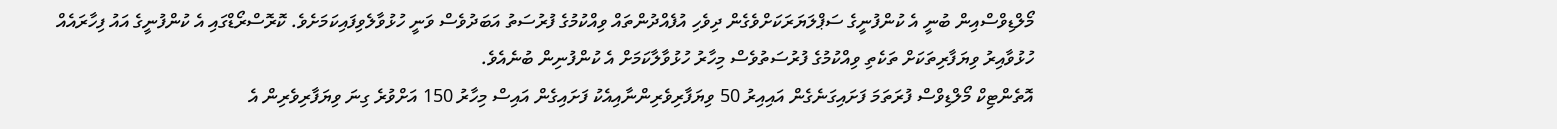މޯލްޑިވްސްއިން ބުނީ އެ ކުންފުނީގެ ސަޕްލަޔަރަކަށްވެގެން ދިވެހި އުފެއްދުންތައް ވިއްކުމުގެ ފުރުސަތު އަބަދުވެސް ވަނީ ހުޅުވާލެވިފައިކަމަށެވެ. ކޮރޮސްރޯޑްގައި އެ ކުންފުނީގެ އައު ފިހާރައެއް ހުޅުވާއިރު ވިޔަފާރިތަކަށް ތަކެތި ވިއްކުމުގެ ފުރުސަތުވެސް މިހާރު ހުޅުވާލާކަމަށް އެ ކުންފުނިން ބުނެއެވެ.
އޮތެންޓިކް މޯލްޑިވްސް ފުރަތަމަ ފަށައިގަނެގެން އައިއިރު 50 ވިޔަފާރިވެރިންނާއިއެކު ފަށައިގެން އައިސް މިހާރު 150 އަށްވުރެ ގިނަ ވިޔަފާރިވެރިން އެ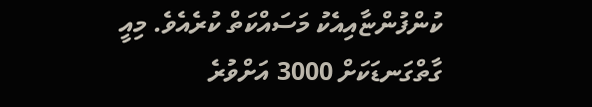ކުންފުންޏާއިއެކު މަސައްކަތް ކުރެއެވެ. މިއީ ގާތްގަނޑަކަށް 3000 އަށްވުރެ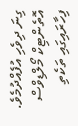ގިނަ ދިވެހި އުފެއްދުމެވެ.
އޮތެންޓިކް މޯލްޑިވްސް ފިހާރައިގައި ތަކެތި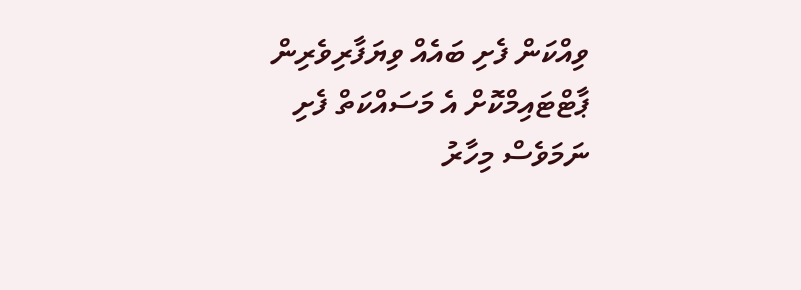ވިއްކަން ފެށި ބައެއް ވިޔަފާރިވެރިން ޕާޓްޓައިމްކޮށް އެ މަސައްކަތް ފެށި ނަމަވެސް މިހާރު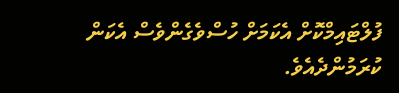ފުލްޓައިމްކޮށް އެކަމަށް ހުސްވެގެންވެސް އެކަން ކުރަމުންދެއެވެ.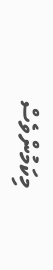މިކަމުންވެސް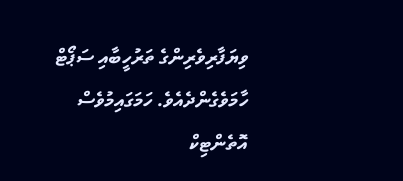ވިޔަފާރިވެރިންގެ ތަރުހީބާއި ސަޕޯޓް ހާމަވެގެންދެއެވެ. ހަމަގައިމުވެސް އޮތެންޓިކް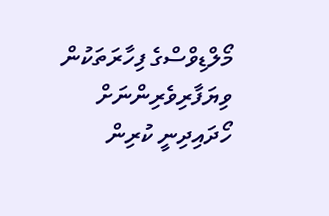މޯލްޑިވްސްގެ ފިހާރަތަކުން ވިޔަފާރިވެރިންނަށް ހޯދައިދިނީ ކުރިން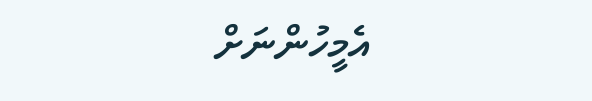އެމީހުންނަށް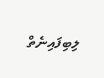ލިބިފައިނެތް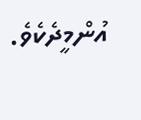އުންމީދެކެވެ.